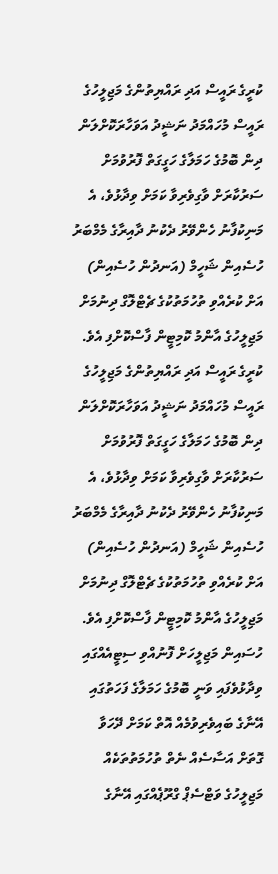ކުރީގެ ރައީސް އަދި ރައްޔިތުންގެ މަޖިލީހުގެ ރައީސް މުހައްމަދު ނަޝީދު އަވަހާރަކޮށްލަން ދިން ބޮމުގެ ހަމަލާގެ ހަގީގަތް ފޮރުވުމަށް ސަރުކާރަށް ވާގިވެރިވާ ކަމަށް ވިދާޅުވެ، އެ މަނިކުފާނު ހެންވޭރު ދެކުނު ދާއިރާގެ މެމްބަރު ހުސެއިން ޝަހީމް (އަނދުން ހުސެއިން) އަށް ކުރެއްވި ތުހުމަތުކުގެ ޗެޓްލޮގް ދިނުމަށް މަޖިލީހުގެ އާންމު ކޮމިޓީން ފާސްކޮށްފި އެވެ.
ކުރީގެ ރައީސް އަދި ރައްޔިތުންގެ މަޖިލީހުގެ ރައީސް މުހައްމަދު ނަޝީދު އަވަހާރަކޮށްލަން ދިން ބޮމުގެ ހަމަލާގެ ހަގީގަތް ފޮރުވުމަށް ސަރުކާރަށް ވާގިވެރިވާ ކަމަށް ވިދާޅުވެ، އެ މަނިކުފާނު ހެންވޭރު ދެކުނު ދާއިރާގެ މެމްބަރު ހުސެއިން ޝަހީމް (އަނދުން ހުސެއިން) އަށް ކުރެއްވި ތުހުމަތުކުގެ ޗެޓްލޮގް ދިނުމަށް މަޖިލީހުގެ އާންމު ކޮމިޓީން ފާސްކޮށްފި އެވެ.
ހުސައިން މަޖިލީހަށް ފޮނުއްވި ސިޓީއެއްގައި ވިދާޅުވެފައި ވަނީ ބޮމުގެ ހަމަލާގެ ފަހަތުގައި އޭނާގެ ބައިވެރިވުމެއް އޮތް ކަމަށް ދޭހަވާ ގޮތަށް އަސާސެއް ނެތް ތުހުމަތުތަކެއް މަޖިލީހުގެ ވަޓްސެޕް ގްރޫޕެއްގައި އޭނާގެ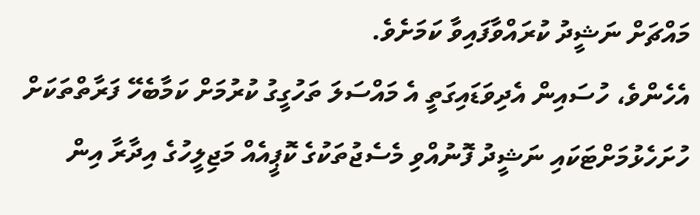މައްޗަށް ނަޝީދު ކުރައްވާފައިވާ ކަމަށެވެ.
އެހެންވެ، ހުސައިން އެދިވަޑައިގަތީ އެ މައްސަލަ ތަހުގީގު ކުރުމަށް ކަމާބެހޭ ފަރާތްތަކަށް ހުށަހެޅުމަށްޓަކައި ނަޝީދު ފޮނުއްވި މެސެޖުތަކުގެ ކޮޕީއެއް މަޖިލީހުގެ އިދާރާ އިން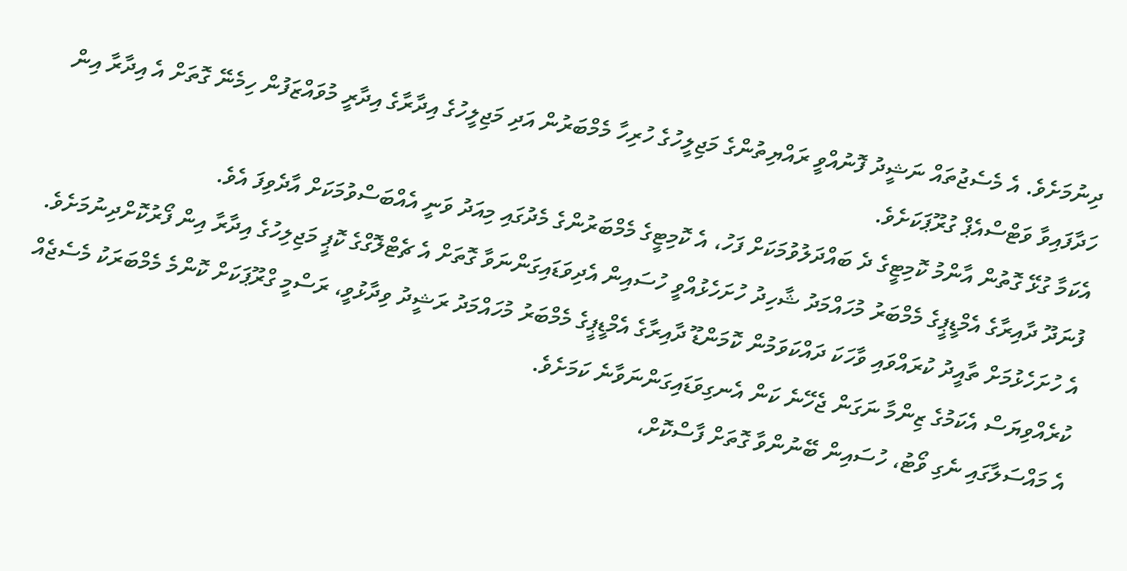ދިނުމަށެވެ. އެ މެސެޖުތައް ނަޝީދު ފޮނުއްވީ ރައްޔިތުންގެ މަޖިލީހުގެ ހުރިހާ މެމްބަރުން އަދި މަޖިލީހުގެ އިދާރާގެ އިދާރީ މުވައްޒަފުން ހިމެނޭ ގޮތަށް އެ އިދާރާ އިން ހަދާފައިވާ ވަޓްސްއެޕް ގުރޫޕަކަށެވެ.
އެކަމާ ގުޅޭ ގޮތުން އާންމު ކޮމިޓީގެ ދެ ބައްދަލުވުމަކަށް ފަހު، އެ ކޮމިޓީގެ މެމްބަރުންގެ މެދުގައި މިއަދު ވަނީ އެއްބަސްވުމަކަށް އާދެވިފަ އެވެ.
ފުނަދޫ ދާއިރާގެ އެމްޑީޕީގެ މެމްބަރު މުހައްމަދު ޝާހިދު ހުށަހެޅުއްވީ ހުސައިން އެދިވަޑައިގަންނަވާ ގޮތަށް އެ ޗެޓްލޮގްގެ ކޮޕީ މަޖިލިހުގެ އިދާރާ އިން ފޯރުކޮށްދިނުމަށެވެ.
އެ ހުށަހެޅުމަށް ތާއީދު ކުރައްވައި ވާހަކަ ދައްކަވަމުން ކޮމަންޑޫ ދާއިރާގެ އެމްޑީޕީގެ މެމްބަރު މުހައްމަދު ރަޝީދު ވިދާޅުވީ، ރަސްމީ ގްރޫޕަކަށް ކޮންމެ މެމްބަރަކު މެސެޖެއް ކުރެއްވިޔަސް އެކަމުގެ ޒިންމާ ނަގަން ޖެހޭނެ ކަން އެނގިވަޑައިގަންނަވާނެ ކަމަށެވެ.
އެ މައްސަލާގައި ނެގި ވޯޓު، ހުސައިން ބޭނުންވާ ގޮތަށް ފާސްކޮށް،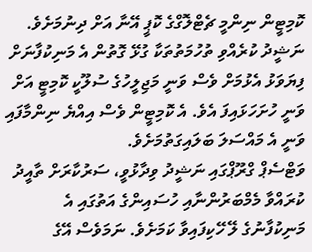ކޮމިޓީން ނިންމީ ޗެޓްލޮގްގެ ކޮޕީ އޭނާ އަށް ދިނުމަށެވެ.
ނަޝީދު ކުރެއްވި ތުހުމަތުތަކާ ގުޅޭ ގޮތުން އެ މަނިކުފާނަށް ފިޔަވަޅު އެޅުމަށް ވެސް ވަނީ މަޖިލީހުގެ ސުލޫކީ ކޮމިޓީ އަށް ވަނީ ހުށަހަޅައިފަ އެވެ. އެ ކޮމިޓީން ވެސް އިއްޔެ ނިންމާފައި ވަނީ އެ މައްސަލަ ބަލައިގަތުމަށެވެ.
ވަޓްސެޕް ގްރޫޕްގައި ނަޝީދު ވިދާޅުވީ، ސަރުކާރަށް ތާއީދު ކުރައްވާ މެމްބަރުންނާއި ހުސައިންގެ އަތުގައި އެ މަނިކުފާނުގެ ލޭ ހޭކިފައިވާ ކަމަށެވެ. ނަމަވެސް އޭގެ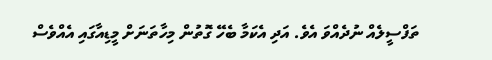ތަފްސީލެއް ނުދެއްވަ އެވެ. އަދި އެކަމާ ބެހޭ ގޮތުން މިހާތަނަށް މީޑިއާގައި އެއްވެސް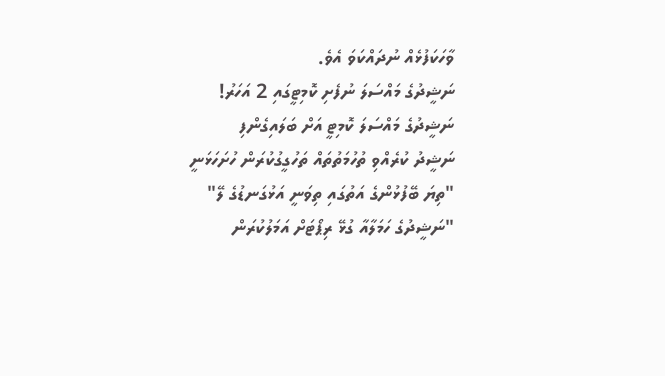ވާހަކަފުޅެއް ނުދައްކަވަ އެވެ.
ނަޝީދުގެ މައްސަލަ ނުފެށި ކޮމިޓީގައި 2 އަހަރު!
ނަޝީދުގެ މައްސަލަ ކޮމިޓީ އަށް ބަލައިގެންފި
ނަޝީދު ކުރެއްވި ތުހުމަތުތައް ތަހުގީގުކުރަން ހުށަހަޅަނީ
"ތިޔަ ބޭފުޅުންގެ އަތުގައި ތިވަނީ އަޅުގަނޑުގެ ލޭ"
"ނަޝީދުގެ ހަމަލާއާ ގުޅޭ ރިޕޯޓަށް އަމަލުކުރަން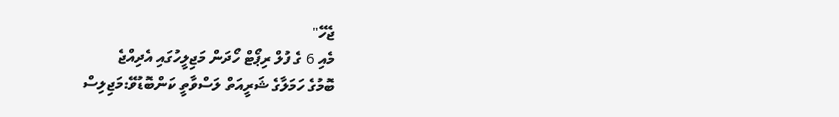ޖެހޭ"
މެއި 6 ގެ ފުލް ރިޕޯޓް ހޯދަން މަޖިލީހުގައި އެދިއްޖެ
ބޮމުގެ ހަމަލާގެ ޝަރީއަތް ލަސްވާތީ ކަންބޮޑުވޭ:މަޖިލިސް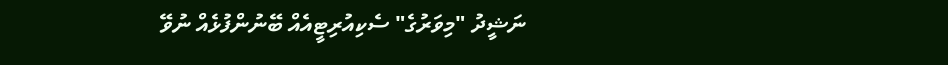ނަޝީދު "މިވަރުގެ" ސެކިއުރިޓީއެއް ބޭނުންފުޅެއް ނުވޭ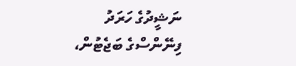ނަޝީދުގެ ހަރަދު ފިނޭންސްގެ ބަޖެޓުން،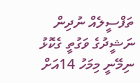ތަފްސީލެއް ނުދިން
ނަޝީދުގެ ވަގުތީ ގެކޮޅު ނިމޭނީ މިމަހު 14އަށް